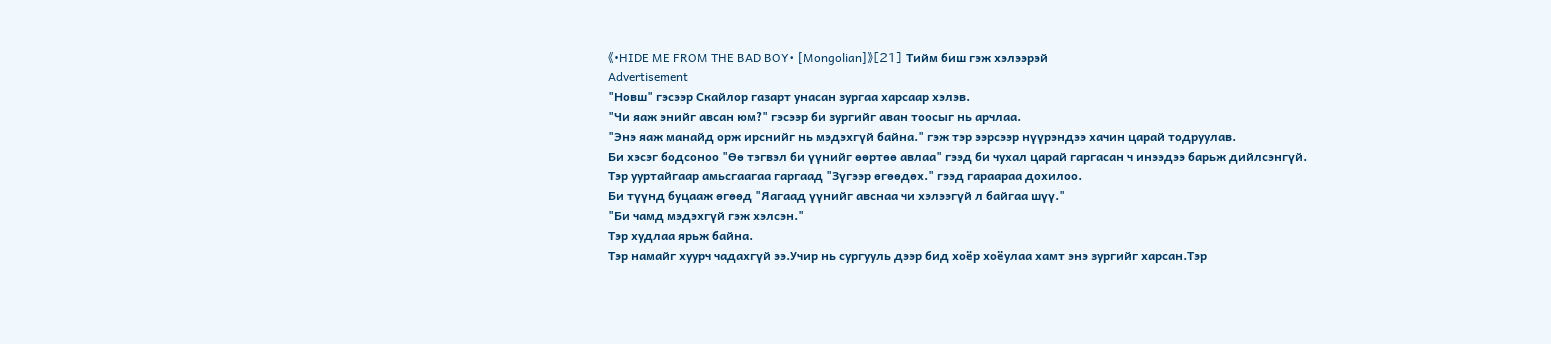《•HIDE ME FROM THE BAD BOY• [Mongolian]》[21] Тийм биш гэж хэлээрэй
Advertisement
"Новш" гэсээр Скайлор газарт унасан зургаа харсаар хэлэв.
"Чи яаж энийг авсан юм?" гэсээр би зургийг аван тоосыг нь арчлаа.
"Энэ яаж манайд орж ирснийг нь мэдэхгүй байна." гэж тэр ээрсээр нүүрэндээ хачин царай тодруулав.
Би хэсэг бодсоноо "Өө тэгвэл би үүнийг өөртөө авлаа" гээд би чухал царай гаргасан ч инээдээ барьж дийлсэнгүй.
Тэр ууртайгаар амьсгаагаа гаргаад "Зүгээр өгөөдөх." гээд гараараа дохилоо.
Би түүнд буцааж өгөөд "Яагаад үүнийг авснаа чи хэлээгүй л байгаа шүү."
"Би чамд мэдэхгүй гэж хэлсэн."
Тэр худлаа ярьж байна.
Тэр намайг хуурч чадахгүй ээ.Учир нь сургууль дээр бид хоёр хоёулаа хамт энэ зургийг харсан.Тэр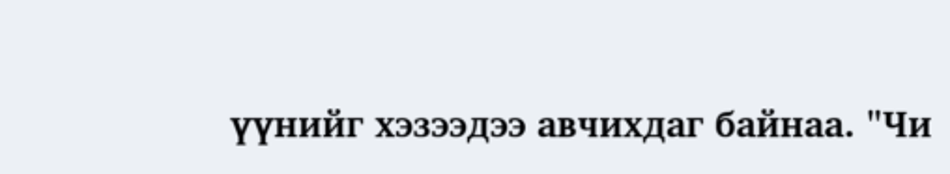үүнийг хэзээдээ авчихдаг байнаа. "Чи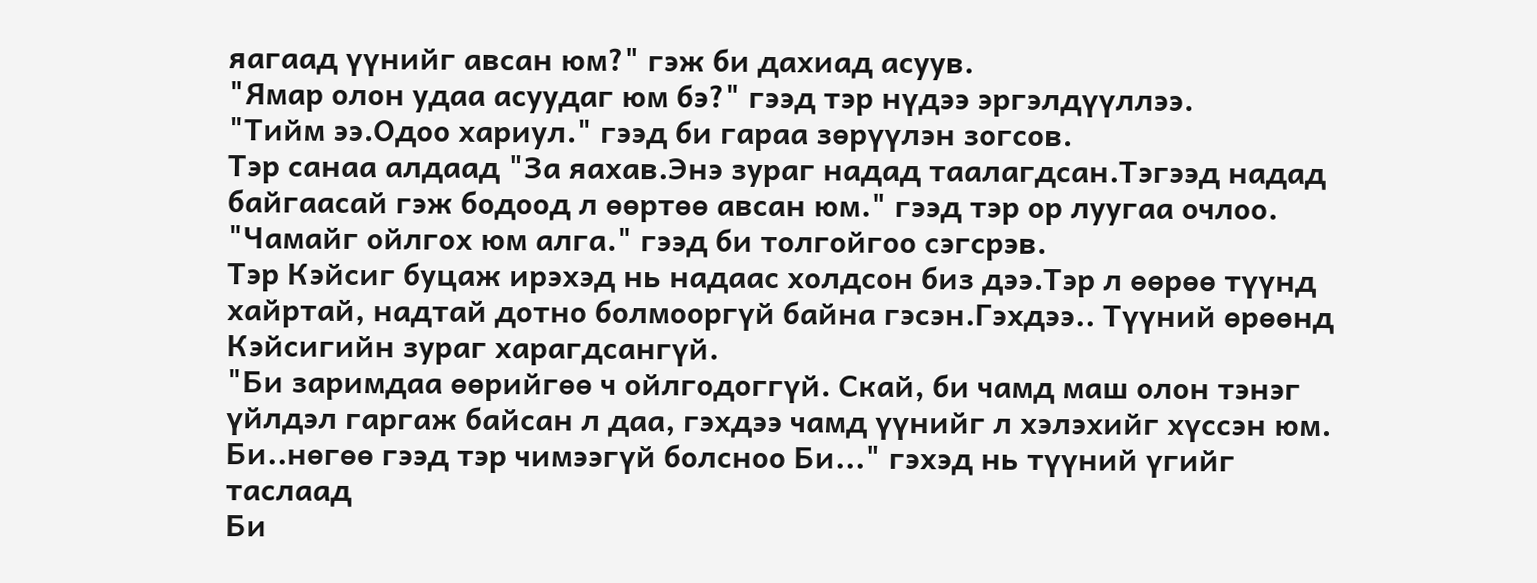яагаад үүнийг авсан юм?" гэж би дахиад асуув.
"Ямар олон удаа асуудаг юм бэ?" гээд тэр нүдээ эргэлдүүллээ.
"Тийм ээ.Одоо хариул." гээд би гараа зөрүүлэн зогсов.
Тэр санаа алдаад "За яахав.Энэ зураг надад таалагдсан.Тэгээд надад байгаасай гэж бодоод л өөртөө авсан юм." гээд тэр ор луугаа очлоо.
"Чамайг ойлгох юм алга." гээд би толгойгоо сэгсрэв.
Тэр Кэйсиг буцаж ирэхэд нь надаас холдсон биз дээ.Тэр л өөрөө түүнд хайртай, надтай дотно болмооргүй байна гэсэн.Гэхдээ.. Түүний өрөөнд Кэйсигийн зураг харагдсангүй.
"Би заримдаа өөрийгөө ч ойлгодоггүй. Скай, би чамд маш олон тэнэг үйлдэл гаргаж байсан л даа, гэхдээ чамд үүнийг л хэлэхийг хүссэн юм. Би..нөгөө гээд тэр чимээгүй болсноо Би..." гэхэд нь түүний үгийг таслаад
Би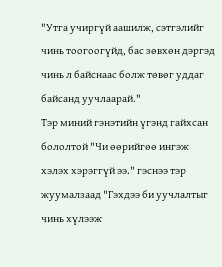"Утга учиргүй аашилж, сэтгэлийг чинь тоогоогүйд, бас зөвхөн дэргэд
чинь л байснаас болж төвөг уддаг байсанд уучлаарай."
Тэр миний гэнэтийн үгэнд гайхсан бололтой "Чи өөрийгөө ингэж хэлэх хэрэггүй ээ." гэснээ тэр жуумалзаад "Гэхдээ би уучлалтыг чинь хүлээж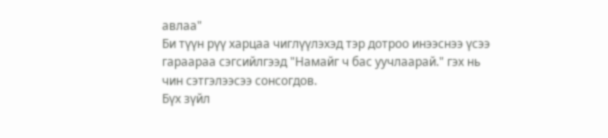авлаа"
Би түүн рүү харцаа чиглүүлэхэд тэр дотроо инээснээ үсээ гараараа сэгсийлгээд "Намайг ч бас уучлаарай." гэх нь чин сэтгэлээсээ сонсогдов.
Бүх зүйл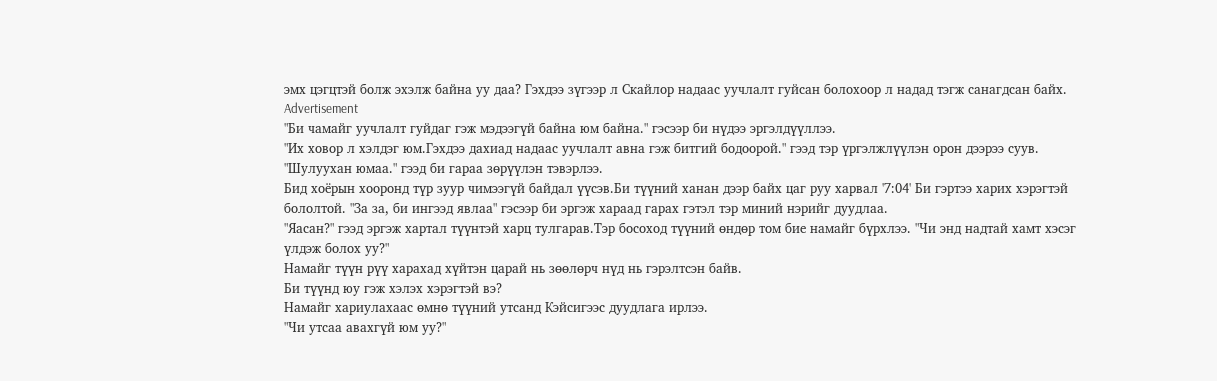эмх цэгцтэй болж эхэлж байна уу даа? Гэхдээ зүгээр л Скайлор надаас уучлалт гуйсан болохоор л надад тэгж санагдсан байх.
Advertisement
"Би чамайг уучлалт гуйдаг гэж мэдээгүй байна юм байна." гэсээр би нүдээ эргэлдүүллээ.
"Их ховор л хэлдэг юм.Гэхдээ дахиад надаас уучлалт авна гэж битгий бодоорой." гээд тэр үргэлжлүүлэн орон дээрээ суув.
"Шулуухан юмаа." гээд би гараа зөрүүлэн тэвэрлээ.
Бид хоёрын хооронд түр зуур чимээгүй байдал үүсэв.Би түүний ханан дээр байх цаг руу харвал '7:04' Би гэртээ харих хэрэгтэй бололтой. "За за, би ингээд явлаа" гэсээр би эргэж хараад гарах гэтэл тэр миний нэрийг дуудлаа.
"Яасан?" гээд эргэж хартал түүнтэй харц тулгарав.Тэр босоход түүний өндөр том бие намайг бүрхлээ. "Чи энд надтай хамт хэсэг үлдэж болох уу?"
Намайг түүн рүү харахад хүйтэн царай нь зөөлөрч нүд нь гэрэлтсэн байв.
Би түүнд юу гэж хэлэх хэрэгтэй вэ?
Намайг хариулахаас өмнө түүний утсанд Кэйсигээс дуудлага ирлээ.
"Чи утсаа авахгүй юм уу?"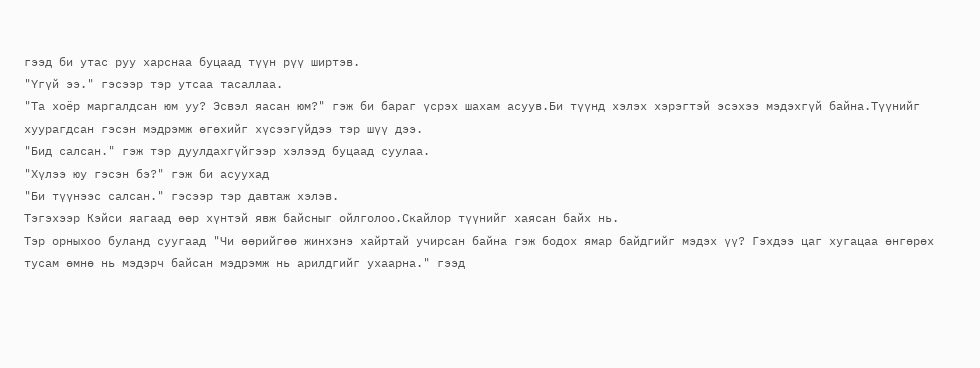гээд би утас руу харснаа буцаад түүн рүү ширтэв.
"Үгүй ээ." гэсээр тэр утсаа тасаллаа.
"Та хоёр маргалдсан юм уу? Эсвэл яасан юм?" гэж би бараг үсрэх шахам асуув.Би түүнд хэлэх хэрэгтэй эсэхээ мэдэхгүй байна.Түүнийг хуурагдсан гэсэн мэдрэмж өгөхийг хүсээгүйдээ тэр шүү дээ.
"Бид салсан." гэж тэр дуулдахгүйгээр хэлээд буцаад суулаа.
"Хүлээ юу гэсэн бэ?" гэж би асуухад
"Би түүнээс салсан." гэсээр тэр давтаж хэлэв.
Тэгэхээр Кэйси яагаад өөр хүнтэй явж байсныг ойлголоо.Скайлор түүнийг хаясан байх нь.
Тэр орныхоо буланд суугаад "Чи өөрийгөө жинхэнэ хайртай учирсан байна гэж бодох ямар байдгийг мэдэх үү? Гэхдээ цаг хугацаа өнгөрөх тусам өмнө нь мэдэрч байсан мэдрэмж нь арилдгийг ухаарна." гээд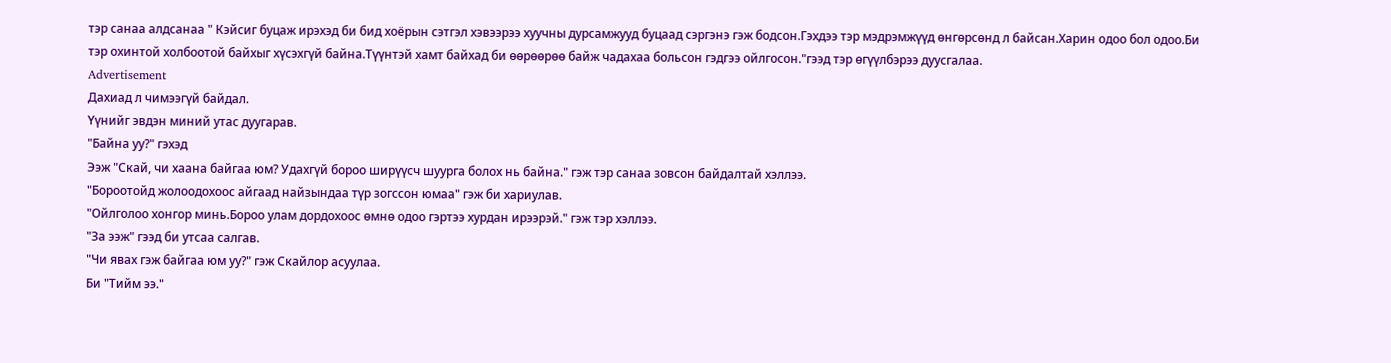тэр санаа алдсанаа " Кэйсиг буцаж ирэхэд би бид хоёрын сэтгэл хэвээрээ хуучны дурсамжууд буцаад сэргэнэ гэж бодсон.Гэхдээ тэр мэдрэмжүүд өнгөрсөнд л байсан.Харин одоо бол одоо.Би тэр охинтой холбоотой байхыг хүсэхгүй байна.Түүнтэй хамт байхад би өөрөөрөө байж чадахаа больсон гэдгээ ойлгосон."гээд тэр өгүүлбэрээ дуусгалаа.
Advertisement
Дахиад л чимээгүй байдал.
Үүнийг эвдэн миний утас дуугарав.
"Байна уу?" гэхэд
Ээж "Скай, чи хаана байгаа юм? Удахгүй бороо ширүүсч шуурга болох нь байна." гэж тэр санаа зовсон байдалтай хэллээ.
"Бороотойд жолоодохоос айгаад найзындаа түр зогссон юмаа" гэж би хариулав.
"Ойлголоо хонгор минь.Бороо улам дордохоос өмнө одоо гэртээ хурдан ирээрэй." гэж тэр хэллээ.
"За ээж" гээд би утсаа салгав.
"Чи явах гэж байгаа юм уу?" гэж Скайлор асуулаа.
Би "Тийм ээ."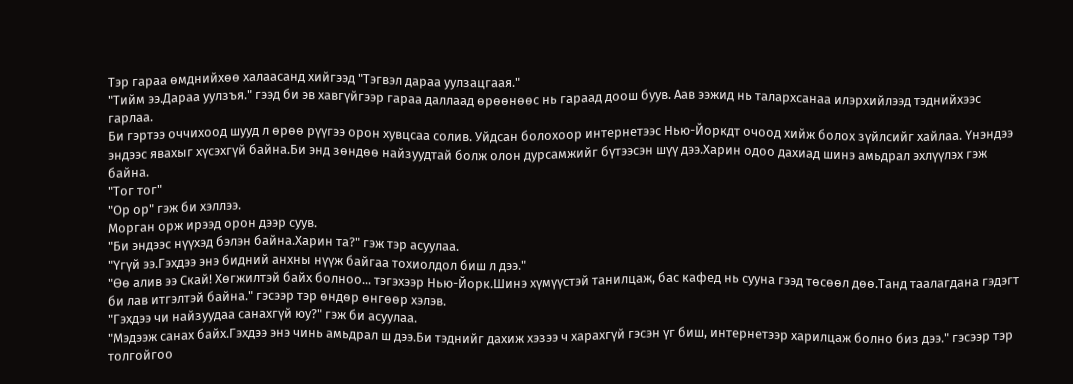Тэр гараа өмднийхөө халаасанд хийгээд "Тэгвэл дараа уулзацгаая."
"Тийм ээ.Дараа уулзъя." гээд би эв хавгүйгээр гараа даллаад өрөөнөөс нь гараад доош буув. Аав ээжид нь талархсанаа илэрхийлээд тэднийхээс гарлаа.
Би гэртээ оччихоод шууд л өрөө рүүгээ орон хувцсаа солив. Уйдсан болохоор интернетээс Нью-Йоркдт очоод хийж болох зүйлсийг хайлаа. Үнэндээ эндээс явахыг хүсэхгүй байна.Би энд зөндөө найзуудтай болж олон дурсамжийг бүтээсэн шүү дээ.Харин одоо дахиад шинэ амьдрал эхлүүлэх гэж байна.
"Тог тог"
"Ор ор" гэж би хэллээ.
Морган орж ирээд орон дээр суув.
"Би эндээс нүүхэд бэлэн байна.Харин та?" гэж тэр асуулаа.
"Үгүй ээ.Гэхдээ энэ бидний анхны нүүж байгаа тохиолдол биш л дээ."
"Өө алив ээ Скай! Хөгжилтэй байх болноо... тэгэхээр Нью-Йорк.Шинэ хүмүүстэй танилцаж, бас кафед нь сууна гээд төсөөл дөө.Танд таалагдана гэдэгт би лав итгэлтэй байна." гэсээр тэр өндөр өнгөөр хэлэв.
"Гэхдээ чи найзуудаа санахгүй юу?" гэж би асуулаа.
"Мэдээж санах байх.Гэхдээ энэ чинь амьдрал ш дээ.Би тэднийг дахиж хэзээ ч харахгүй гэсэн үг биш, интернетээр харилцаж болно биз дээ." гэсээр тэр толгойгоо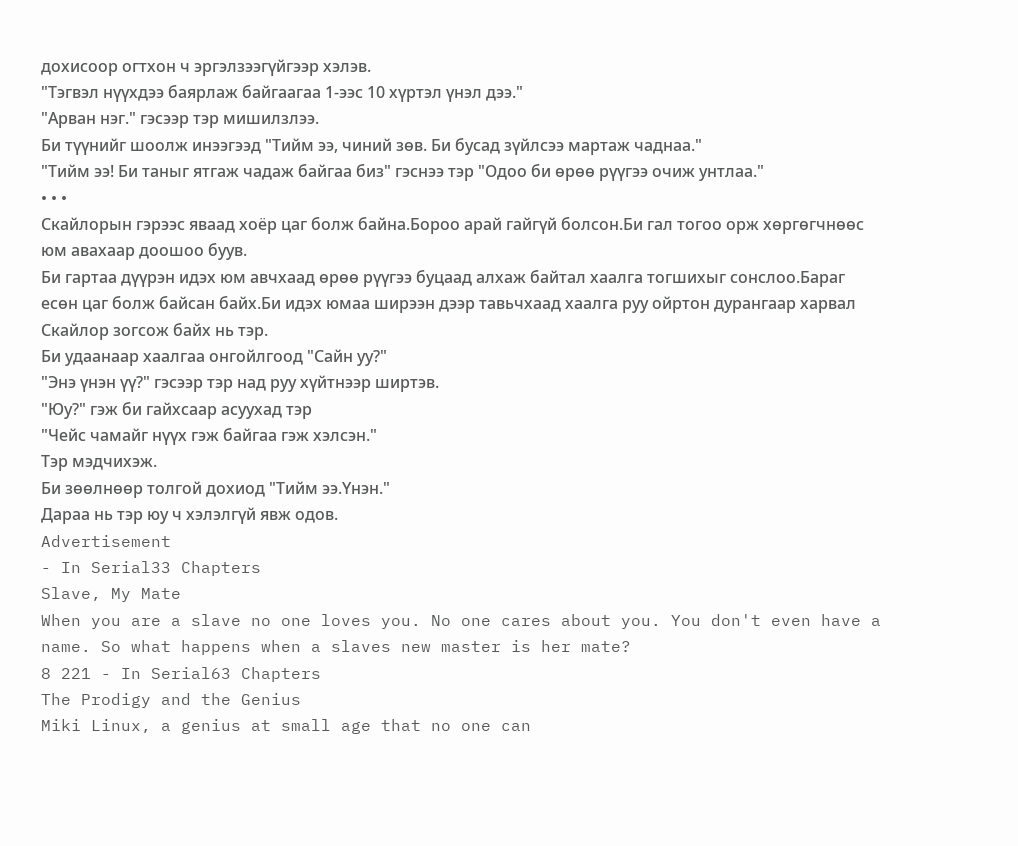дохисоор огтхон ч эргэлзээгүйгээр хэлэв.
"Тэгвэл нүүхдээ баярлаж байгаагаа 1-ээс 10 хүртэл үнэл дээ."
"Арван нэг." гэсээр тэр мишилзлээ.
Би түүнийг шоолж инээгээд "Тийм ээ, чиний зөв. Би бусад зүйлсээ мартаж чаднаа."
"Тийм ээ! Би таныг ятгаж чадаж байгаа биз" гэснээ тэр "Одоо би өрөө рүүгээ очиж унтлаа."
• • •
Скайлорын гэрээс яваад хоёр цаг болж байна.Бороо арай гайгүй болсон.Би гал тогоо орж хөргөгчнөөс юм авахаар доошоо буув.
Би гартаа дүүрэн идэх юм авчхаад өрөө рүүгээ буцаад алхаж байтал хаалга тогшихыг сонслоо.Бараг есөн цаг болж байсан байх.Би идэх юмаа ширээн дээр тавьчхаад хаалга руу ойртон дурангаар харвал Скайлор зогсож байх нь тэр.
Би удаанаар хаалгаа онгойлгоод "Сайн уу?"
"Энэ үнэн үү?" гэсээр тэр над руу хүйтнээр ширтэв.
"Юу?" гэж би гайхсаар асуухад тэр
"Чейс чамайг нүүх гэж байгаа гэж хэлсэн."
Тэр мэдчихэж.
Би зөөлнөөр толгой дохиод "Тийм ээ.Үнэн."
Дараа нь тэр юу ч хэлэлгүй явж одов.
Advertisement
- In Serial33 Chapters
Slave, My Mate
When you are a slave no one loves you. No one cares about you. You don't even have a name. So what happens when a slaves new master is her mate?
8 221 - In Serial63 Chapters
The Prodigy and the Genius
Miki Linux, a genius at small age that no one can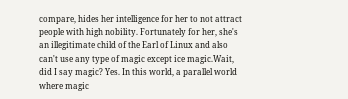compare, hides her intelligence for her to not attract people with high nobility. Fortunately for her, she's an illegitimate child of the Earl of Linux and also can't use any type of magic except ice magic.Wait, did I say magic? Yes. In this world, a parallel world where magic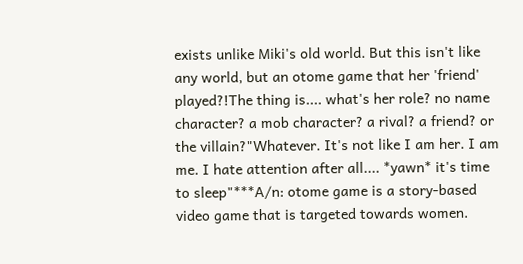exists unlike Miki's old world. But this isn't like any world, but an otome game that her 'friend' played?!The thing is.... what's her role? no name character? a mob character? a rival? a friend? or the villain?"Whatever. It's not like I am her. I am me. I hate attention after all.... *yawn* it's time to sleep"***A/n: otome game is a story-based video game that is targeted towards women.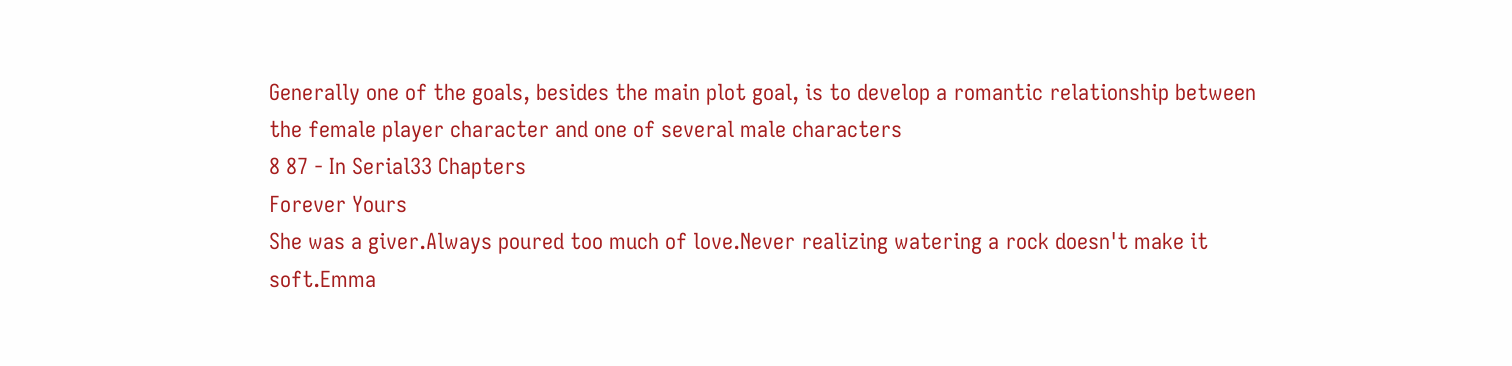Generally one of the goals, besides the main plot goal, is to develop a romantic relationship between the female player character and one of several male characters
8 87 - In Serial33 Chapters
Forever Yours
She was a giver.Always poured too much of love.Never realizing watering a rock doesn't make it soft.Emma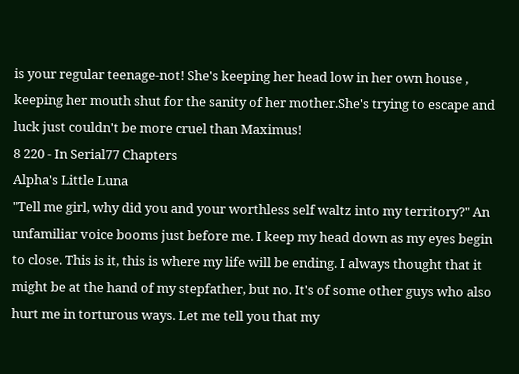is your regular teenage-not! She's keeping her head low in her own house , keeping her mouth shut for the sanity of her mother.She's trying to escape and luck just couldn't be more cruel than Maximus!
8 220 - In Serial77 Chapters
Alpha's Little Luna
"Tell me girl, why did you and your worthless self waltz into my territory?" An unfamiliar voice booms just before me. I keep my head down as my eyes begin to close. This is it, this is where my life will be ending. I always thought that it might be at the hand of my stepfather, but no. It's of some other guys who also hurt me in torturous ways. Let me tell you that my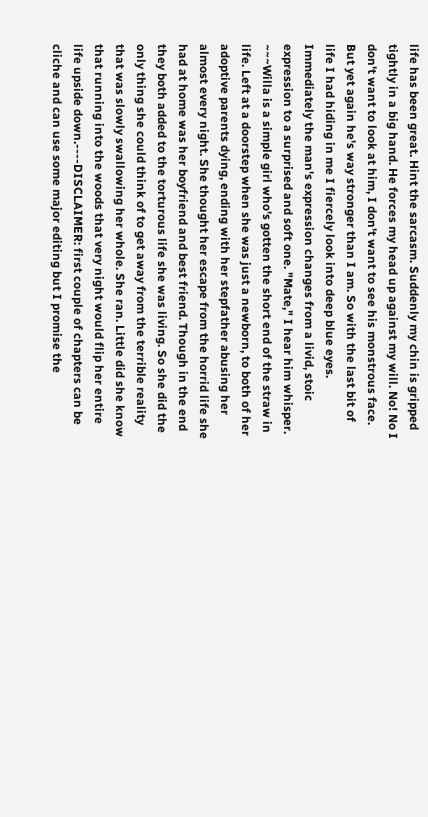life has been great. Hint the sarcasm. Suddenly my chin is gripped tightly in a big hand. He forces my head up against my will. No! No I don't want to look at him, I don't want to see his monstrous face. But yet again he's way stronger than I am. So with the last bit of life I had hiding in me I fiercely look into deep blue eyes. Immediately the man's expression changes from a livid, stoic expression to a surprised and soft one. "Mate," I hear him whisper. ~~~Willa is a simple girl who's gotten the short end of the straw in life. Left at a doorstep when she was just a newborn, to both of her adoptive parents dying, ending with her stepfather abusing her almost every night. She thought her escape from the horrid life she had at home was her boyfriend and best friend. Though in the end they both added to the torturous life she was living. So she did the only thing she could think of to get away from the terrible reality that was slowly swallowing her whole. She ran. Little did she know that running into the woods that very night would flip her entire life upside down.----DISCLAIMER: first couple of chapters can be cliche and can use some major editing but I promise the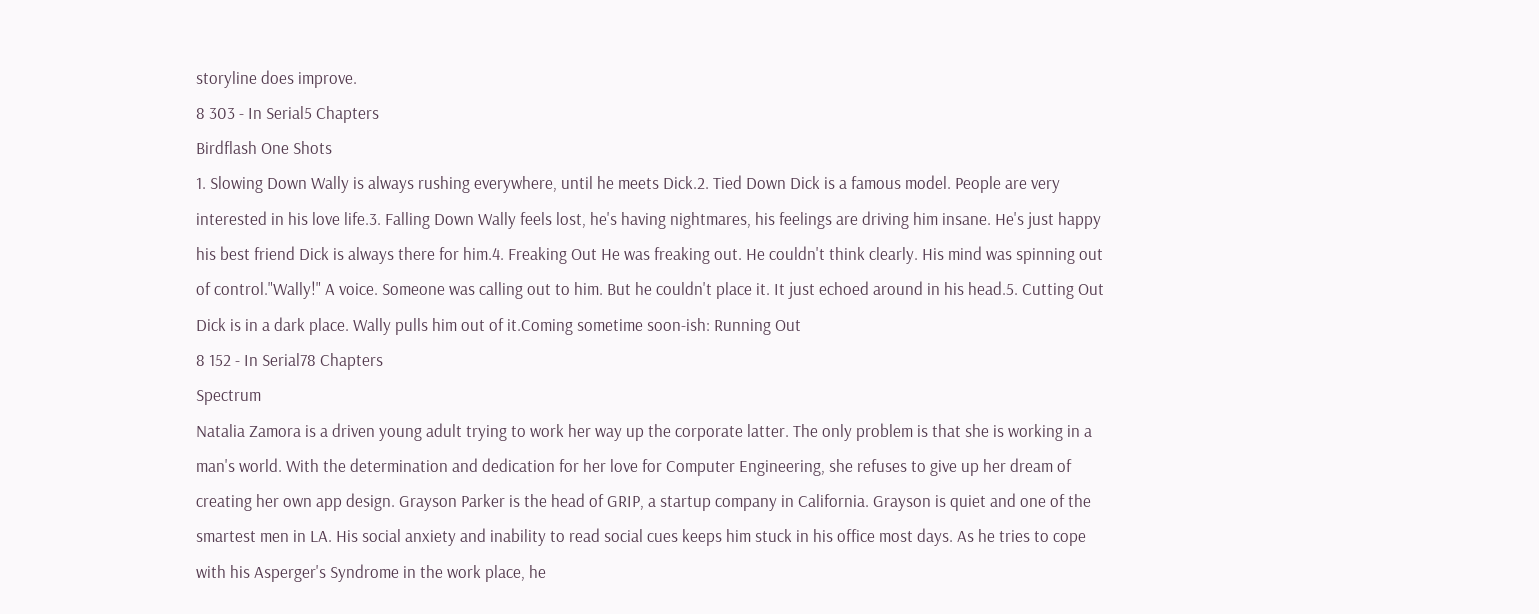storyline does improve.
8 303 - In Serial5 Chapters
Birdflash One Shots
1. Slowing Down Wally is always rushing everywhere, until he meets Dick.2. Tied Down Dick is a famous model. People are very interested in his love life.3. Falling Down Wally feels lost, he's having nightmares, his feelings are driving him insane. He's just happy his best friend Dick is always there for him.4. Freaking Out He was freaking out. He couldn't think clearly. His mind was spinning out of control."Wally!" A voice. Someone was calling out to him. But he couldn't place it. It just echoed around in his head.5. Cutting Out Dick is in a dark place. Wally pulls him out of it.Coming sometime soon-ish: Running Out
8 152 - In Serial78 Chapters
Spectrum
Natalia Zamora is a driven young adult trying to work her way up the corporate latter. The only problem is that she is working in a man's world. With the determination and dedication for her love for Computer Engineering, she refuses to give up her dream of creating her own app design. Grayson Parker is the head of GRIP, a startup company in California. Grayson is quiet and one of the smartest men in LA. His social anxiety and inability to read social cues keeps him stuck in his office most days. As he tries to cope with his Asperger's Syndrome in the work place, he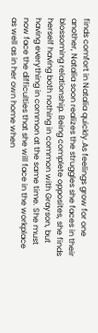finds comfort in Natalia quickly.As feelings grow for one another, Natalia soon realizes the struggles she faces in their blossoming relationship. Being complete opposites, she finds herself having both nothing in common with Grayson, but having everything in common at the same time. She must now face the difficulties that she will face in the workplace as well as in her own home when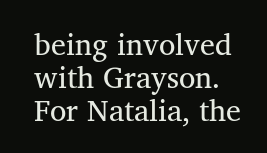being involved with Grayson. For Natalia, the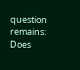question remains: Does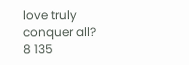love truly conquer all?
8 135